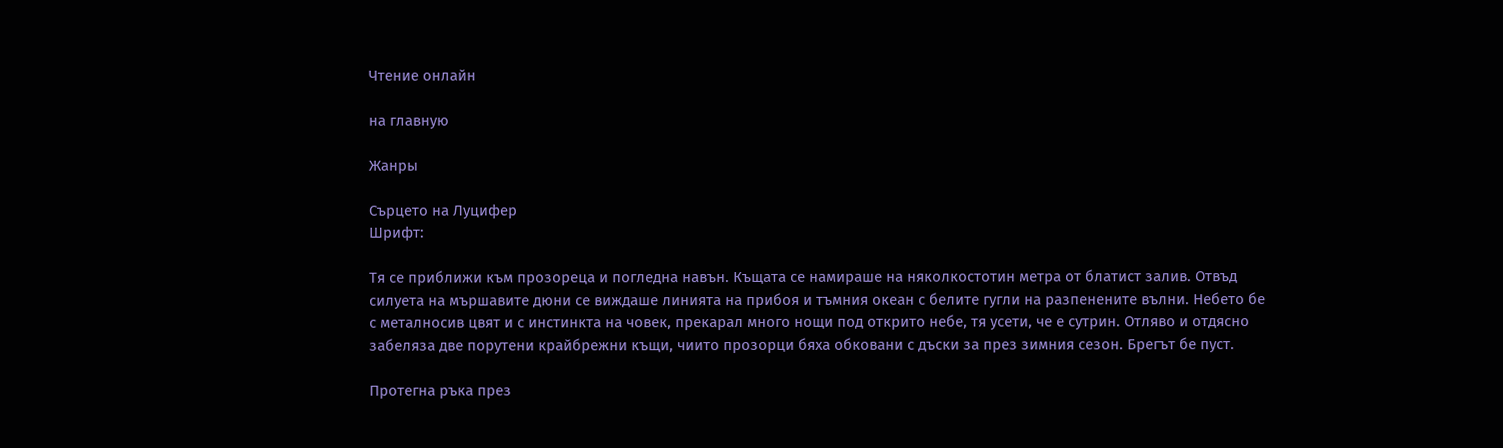Чтение онлайн

на главную

Жанры

Сърцето на Луцифер
Шрифт:

Тя се приближи към прозореца и погледна навън. Къщата се намираше на няколкостотин метра от блатист залив. Отвъд силуета на мършавите дюни се виждаше линията на прибоя и тъмния океан с белите гугли на разпенените вълни. Небето бе с металносив цвят и с инстинкта на човек, прекарал много нощи под открито небе, тя усети, че е сутрин. Отляво и отдясно забеляза две порутени крайбрежни къщи, чиито прозорци бяха обковани с дъски за през зимния сезон. Брегът бе пуст.

Протегна ръка през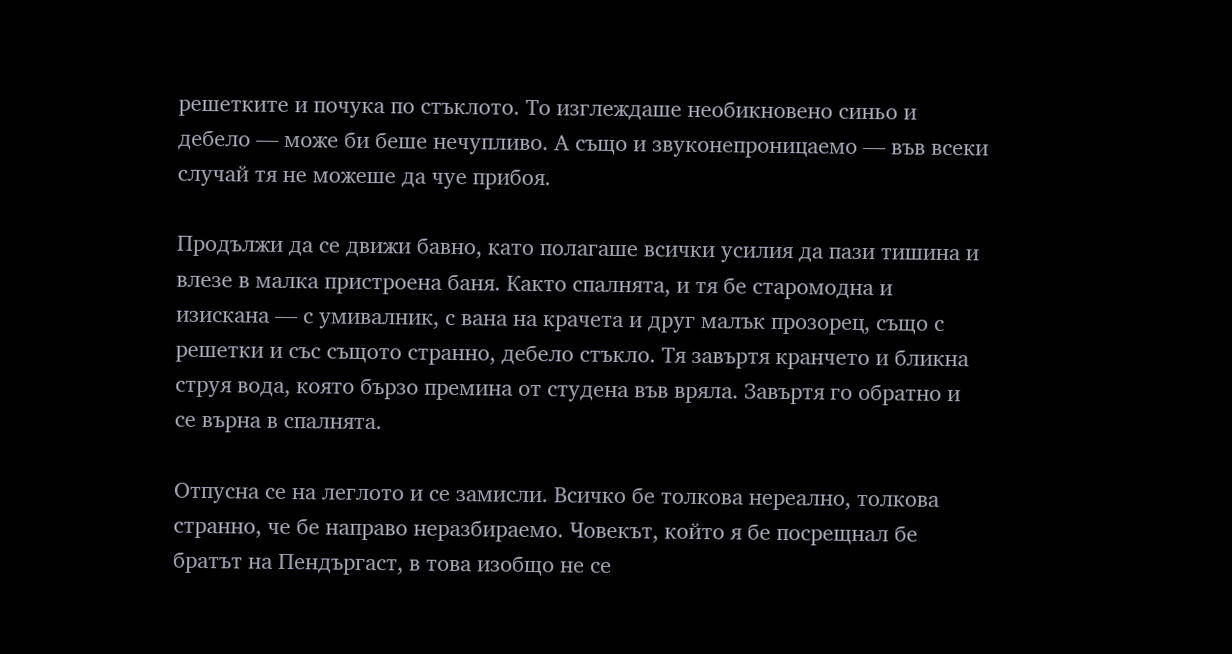решетките и почука по стъклото. То изглеждаше необикновено синьо и дебело — може би беше нечупливо. А също и звуконепроницаемо — във всеки случай тя не можеше да чуе прибоя.

Продължи да се движи бавно, като полагаше всички усилия да пази тишина и влезе в малка пристроена баня. Както спалнята, и тя бе старомодна и изискана — с умивалник, с вана на крачета и друг малък прозорец, също с решетки и със същото странно, дебело стъкло. Тя завъртя кранчето и бликна струя вода, която бързо премина от студена във вряла. Завъртя го обратно и се върна в спалнята.

Отпусна се на леглото и се замисли. Всичко бе толкова нереално, толкова странно, че бе направо неразбираемо. Човекът, който я бе посрещнал бе братът на Пендъргаст, в това изобщо не се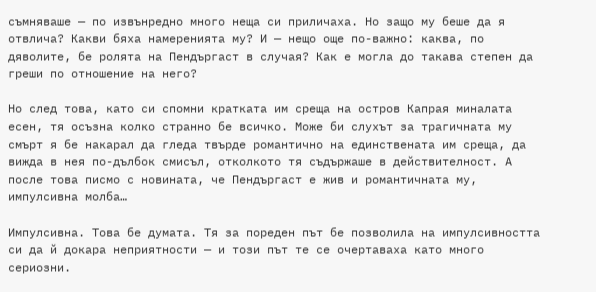съмняваше — по извънредно много неща си приличаха. Но защо му беше да я отвлича? Какви бяха намеренията му? И — нещо още по-важно: каква, по дяволите, бе ролята на Пендъргаст в случая? Как е могла до такава степен да греши по отношение на него?

Но след това, като си спомни кратката им среща на остров Капрая миналата есен, тя осъзна колко странно бе всичко. Може би слухът за трагичната му смърт я бе накарал да гледа твърде романтично на единствената им среща, да вижда в нея по-дълбок смисъл, отколкото тя съдържаше в действителност. А после това писмо с новината, че Пендъргаст е жив и романтичната му, импулсивна молба…

Импулсивна. Това бе думата. Тя за пореден път бе позволила на импулсивността си да й докара неприятности — и този път те се очертаваха като много сериозни.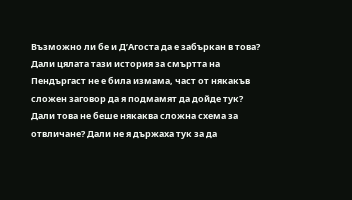Възможно ли бе и Д’Агоста да е забъркан в това? Дали цялата тази история за смъртта на Пендъргаст не е била измама, част от някакъв сложен заговор да я подмамят да дойде тук? Дали това не беше някаква сложна схема за отвличане? Дали не я държаха тук за да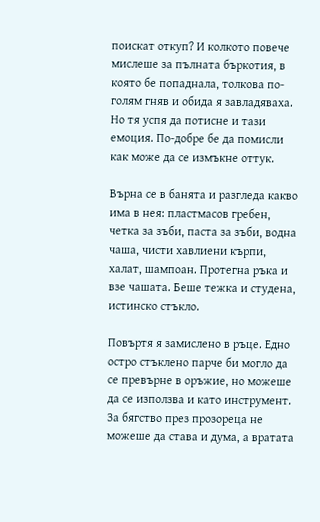поискат откуп? И колкото повече мислеше за пълната бъркотия, в която бе попаднала, толкова по-голям гняв и обида я завладяваха. Но тя успя да потисне и тази емоция. По-добре бе да помисли как може да се измъкне оттук.

Върна се в банята и разгледа какво има в нея: пластмасов гребен, четка за зъби, паста за зъби, водна чаша, чисти хавлиени кърпи, халат, шампоан. Протегна ръка и взе чашата. Беше тежка и студена, истинско стъкло.

Повъртя я замислено в ръце. Едно остро стъклено парче би могло да се превърне в оръжие, но можеше да се използва и като инструмент. За бягство през прозореца не можеше да става и дума, а вратата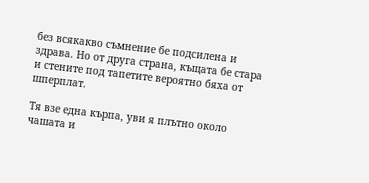без всякакво съмнение бе подсилена и здрава. Но от друга страна, къщата бе стара и стените под тапетите вероятно бяха от шперплат.

Тя взе една кърпа, уви я плътно около чашата и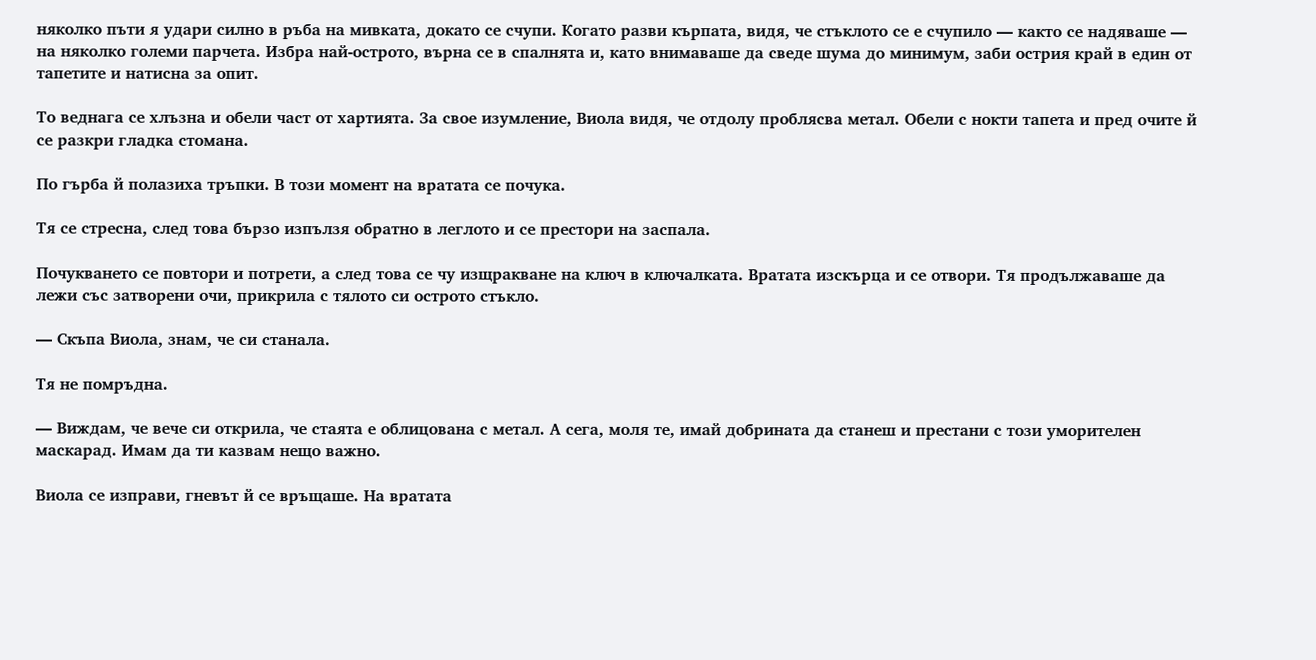няколко пъти я удари силно в ръба на мивката, докато се счупи. Когато разви кърпата, видя, че стъклото се е счупило — както се надяваше — на няколко големи парчета. Избра най-острото, върна се в спалнята и, като внимаваше да сведе шума до минимум, заби острия край в един от тапетите и натисна за опит.

То веднага се хлъзна и обели част от хартията. За свое изумление, Виола видя, че отдолу проблясва метал. Обели с нокти тапета и пред очите й се разкри гладка стомана.

По гърба й полазиха тръпки. В този момент на вратата се почука.

Тя се стресна, след това бързо изпълзя обратно в леглото и се престори на заспала.

Почукването се повтори и потрети, а след това се чу изщракване на ключ в ключалката. Вратата изскърца и се отвори. Тя продължаваше да лежи със затворени очи, прикрила с тялото си острото стъкло.

— Скъпа Виола, знам, че си станала.

Тя не помръдна.

— Виждам, че вече си открила, че стаята е облицована с метал. А сега, моля те, имай добрината да станеш и престани с този уморителен маскарад. Имам да ти казвам нещо важно.

Виола се изправи, гневът й се връщаше. На вратата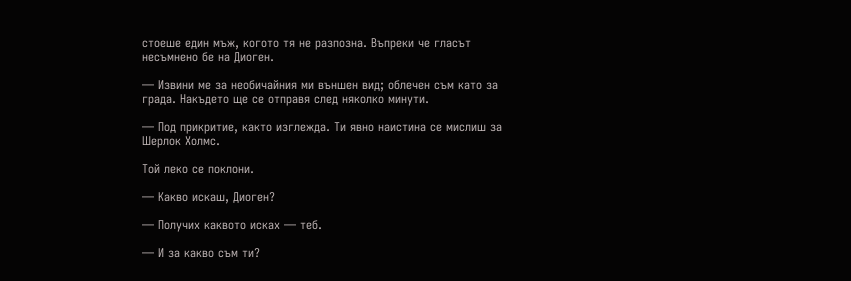стоеше един мъж, когото тя не разпозна. Въпреки че гласът несъмнено бе на Диоген.

— Извини ме за необичайния ми външен вид; облечен съм като за града. Накъдето ще се отправя след няколко минути.

— Под прикритие, както изглежда. Ти явно наистина се мислиш за Шерлок Холмс.

Той леко се поклони.

— Какво искаш, Диоген?

— Получих каквото исках — теб.

— И за какво съм ти?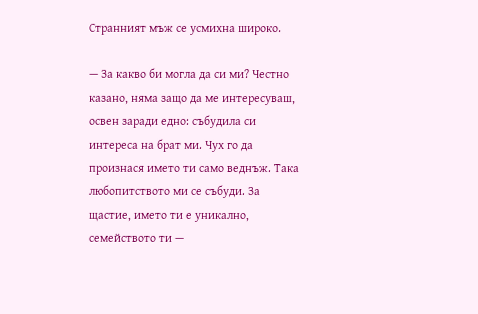Странният мъж се усмихна широко.

— За какво би могла да си ми? Честно казано, няма защо да ме интересуваш, освен заради едно: събудила си интереса на брат ми. Чух го да произнася името ти само веднъж. Така любопитството ми се събуди. За щастие, името ти е уникално, семейството ти —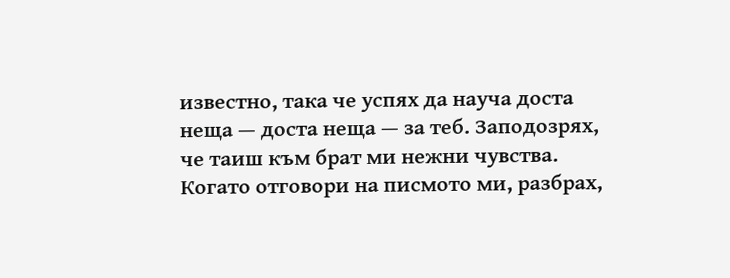известно, така че успях да науча доста неща — доста неща — за теб. Заподозрях, че таиш към брат ми нежни чувства. Когато отговори на писмото ми, разбрах,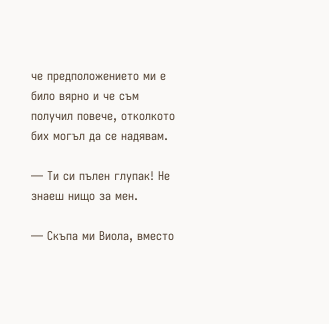че предположението ми е било вярно и че съм получил повече, отколкото бих могъл да се надявам.

— Ти си пълен глупак! Не знаеш нищо за мен.

— Скъпа ми Виола, вместо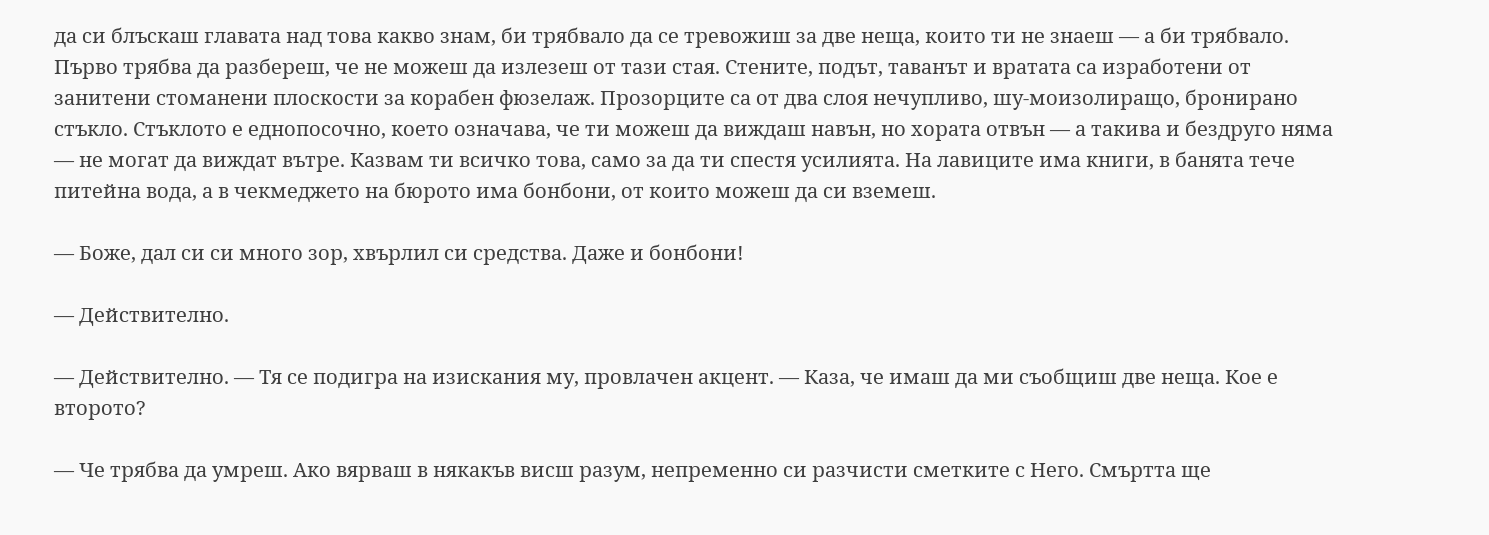да си блъскаш главата над това какво знам, би трябвало да се тревожиш за две неща, които ти не знаеш — а би трябвало. Първо трябва да разбереш, че не можеш да излезеш от тази стая. Стените, подът, таванът и вратата са изработени от занитени стоманени плоскости за корабен фюзелаж. Прозорците са от два слоя нечупливо, шу-моизолиращо, бронирано стъкло. Стъклото е еднопосочно, което означава, че ти можеш да виждаш навън, но хората отвън — а такива и бездруго няма — не могат да виждат вътре. Казвам ти всичко това, само за да ти спестя усилията. На лавиците има книги, в банята тече питейна вода, а в чекмеджето на бюрото има бонбони, от които можеш да си вземеш.

— Боже, дал си си много зор, хвърлил си средства. Даже и бонбони!

— Действително.

— Действително. — Тя се подигра на изискания му, провлачен акцент. — Каза, че имаш да ми съобщиш две неща. Кое е второто?

— Че трябва да умреш. Ако вярваш в някакъв висш разум, непременно си разчисти сметките с Него. Смъртта ще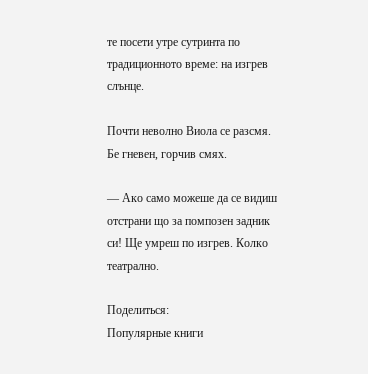те посети утре сутринта по традиционното време: на изгрев слънце.

Почти неволно Виола се разсмя. Бе гневен, горчив смях.

— Ако само можеше да се видиш отстрани що за помпозен задник си! Ще умреш по изгрев. Колко театрално.

Поделиться:
Популярные книги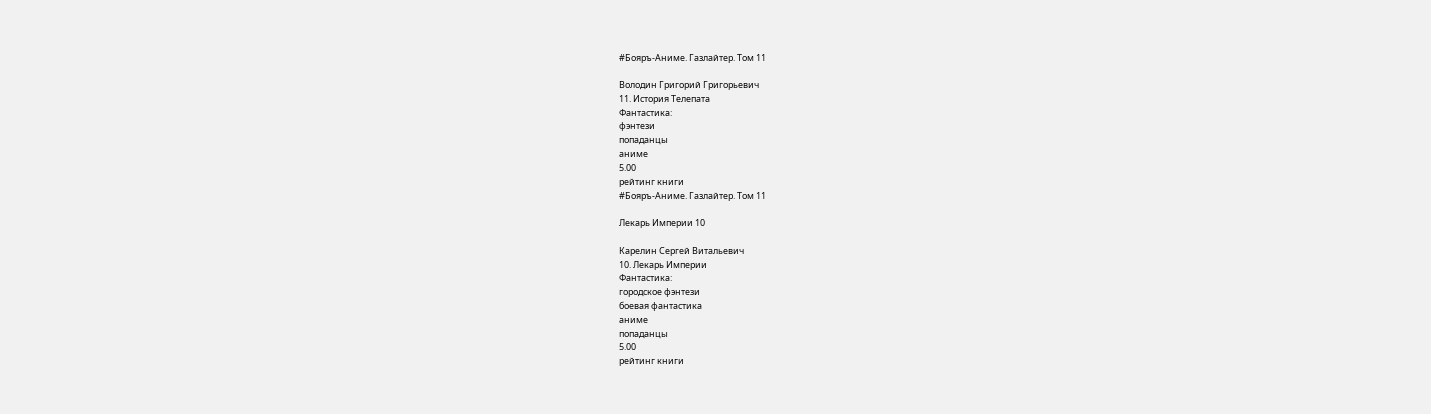#Бояръ-Аниме. Газлайтер. Том 11

Володин Григорий Григорьевич
11. История Телепата
Фантастика:
фэнтези
попаданцы
аниме
5.00
рейтинг книги
#Бояръ-Аниме. Газлайтер. Том 11

Лекарь Империи 10

Карелин Сергей Витальевич
10. Лекарь Империи
Фантастика:
городское фэнтези
боевая фантастика
аниме
попаданцы
5.00
рейтинг книги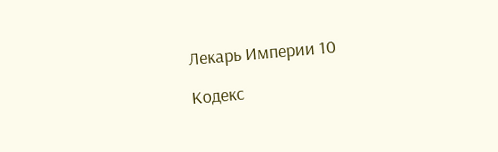Лекарь Империи 10

Кодекс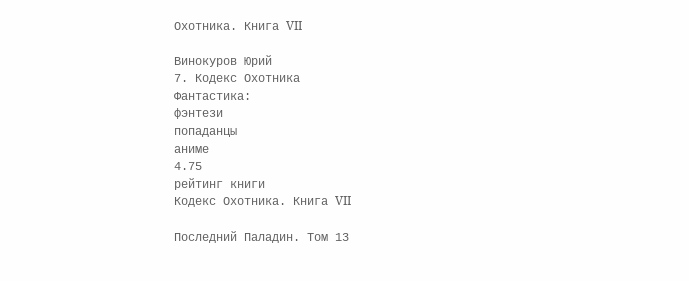Охотника. Книга VII

Винокуров Юрий
7. Кодекс Охотника
Фантастика:
фэнтези
попаданцы
аниме
4.75
рейтинг книги
Кодекс Охотника. Книга VII

Последний Паладин. Том 13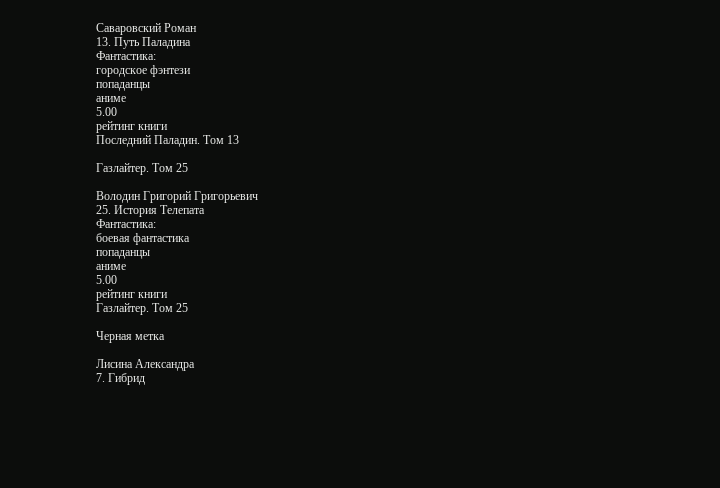Саваровский Роман
13. Путь Паладина
Фантастика:
городское фэнтези
попаданцы
аниме
5.00
рейтинг книги
Последний Паладин. Том 13

Газлайтер. Том 25

Володин Григорий Григорьевич
25. История Телепата
Фантастика:
боевая фантастика
попаданцы
аниме
5.00
рейтинг книги
Газлайтер. Том 25

Черная метка

Лисина Александра
7. Гибрид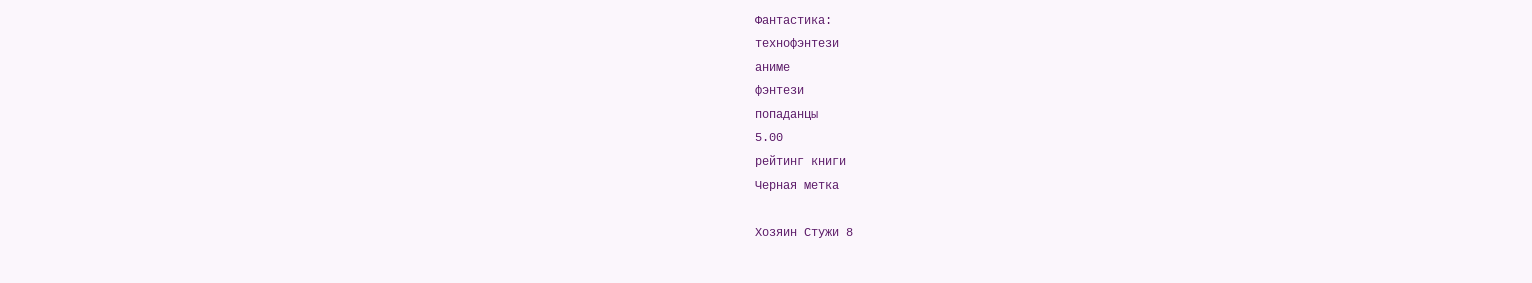Фантастика:
технофэнтези
аниме
фэнтези
попаданцы
5.00
рейтинг книги
Черная метка

Хозяин Стужи 8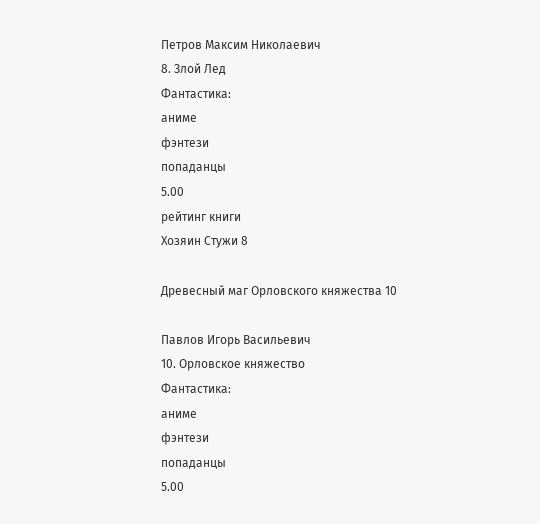Петров Максим Николаевич
8. Злой Лед
Фантастика:
аниме
фэнтези
попаданцы
5.00
рейтинг книги
Хозяин Стужи 8

Древесный маг Орловского княжества 10

Павлов Игорь Васильевич
10. Орловское княжество
Фантастика:
аниме
фэнтези
попаданцы
5.00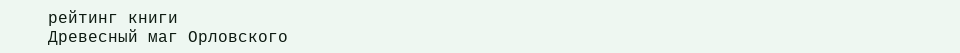рейтинг книги
Древесный маг Орловского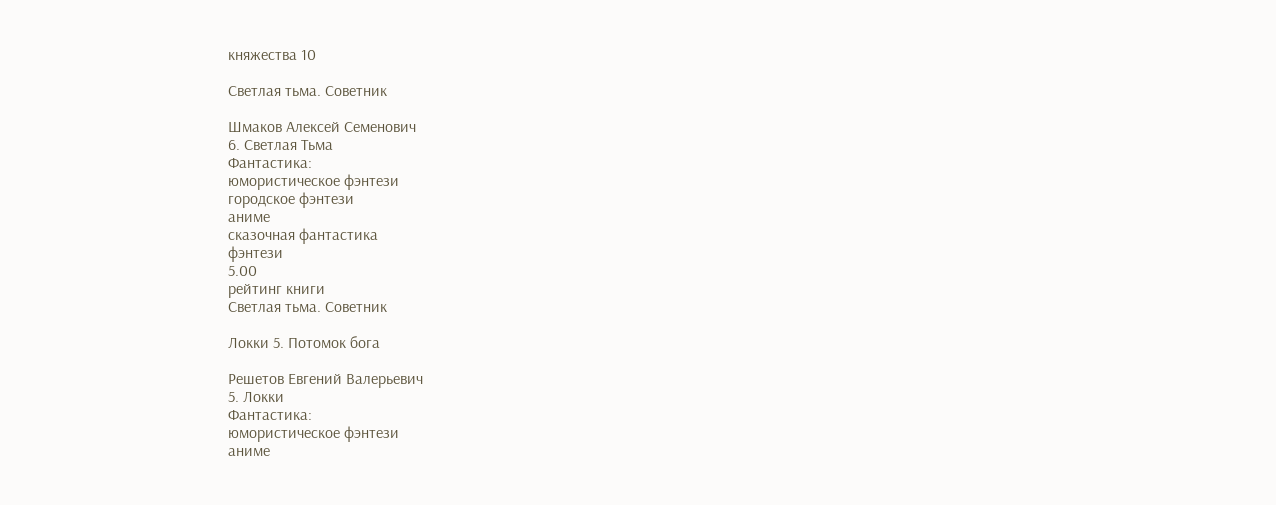княжества 10

Светлая тьма. Советник

Шмаков Алексей Семенович
6. Светлая Тьма
Фантастика:
юмористическое фэнтези
городское фэнтези
аниме
сказочная фантастика
фэнтези
5.00
рейтинг книги
Светлая тьма. Советник

Локки 5. Потомок бога

Решетов Евгений Валерьевич
5. Локки
Фантастика:
юмористическое фэнтези
аниме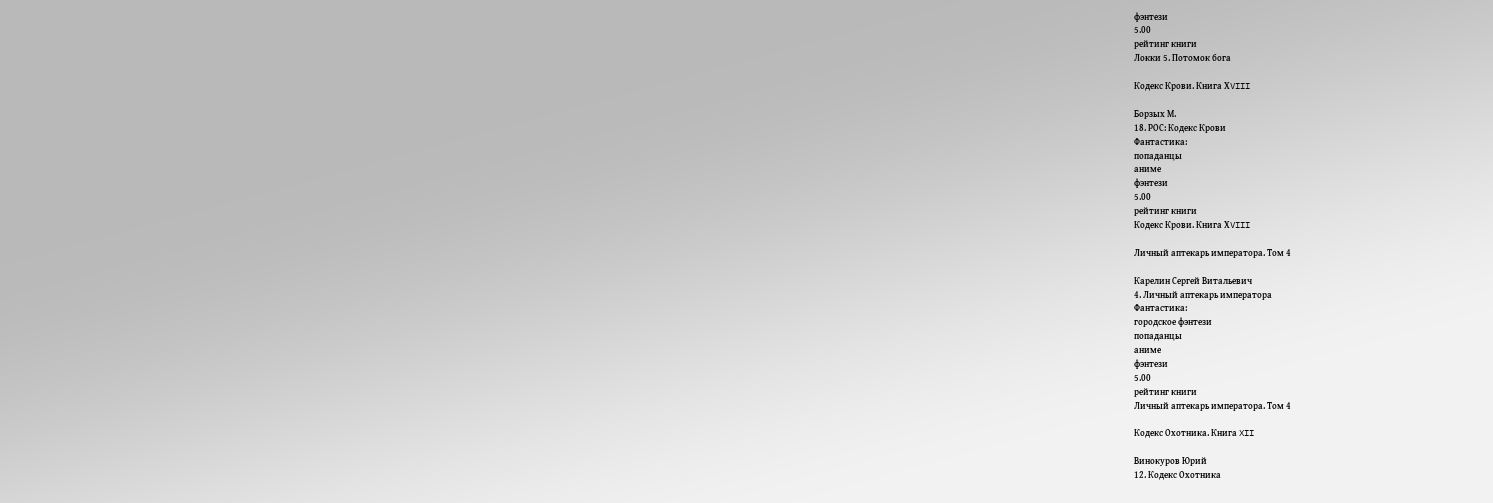фэнтези
5.00
рейтинг книги
Локки 5. Потомок бога

Кодекс Крови. Книга ХVIII

Борзых М.
18. РОС: Кодекс Крови
Фантастика:
попаданцы
аниме
фэнтези
5.00
рейтинг книги
Кодекс Крови. Книга ХVIII

Личный аптекарь императора. Том 4

Карелин Сергей Витальевич
4. Личный аптекарь императора
Фантастика:
городское фэнтези
попаданцы
аниме
фэнтези
5.00
рейтинг книги
Личный аптекарь императора. Том 4

Кодекс Охотника. Книга XII

Винокуров Юрий
12. Кодекс Охотника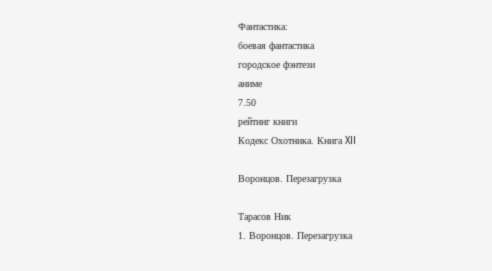Фантастика:
боевая фантастика
городское фэнтези
аниме
7.50
рейтинг книги
Кодекс Охотника. Книга XII

Воронцов. Перезагрузка

Тарасов Ник
1. Воронцов. Перезагрузка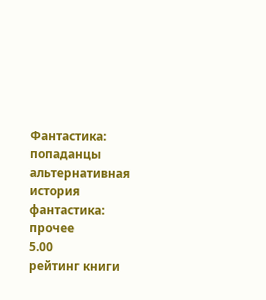Фантастика:
попаданцы
альтернативная история
фантастика: прочее
5.00
рейтинг книги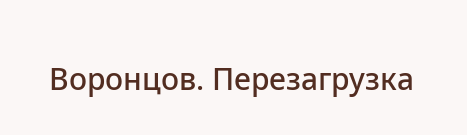Воронцов. Перезагрузка